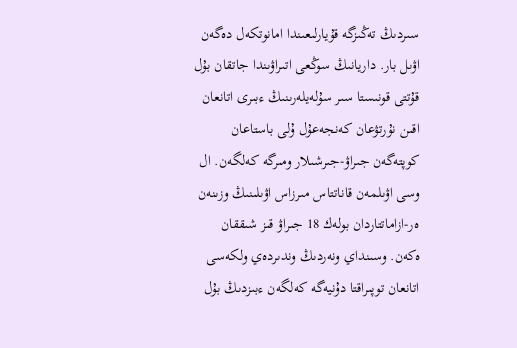سىردىڭ تەڭىزگە قۇيارلىعىندا امانوتكەل دەگەن اۋىل بار. داريانىڭ سوڭعى اتىراۋىندا جاتقان بۇل قۇتتى قونىستا سىر سۇلەيلەرىنىڭ ءبىرى اتانعان اقىن نۇرتۋعان كەنجەعۇل ۇلى باستاعان كوپتەگەن جىراۋ-جىرشىلار ومىرگە كەلگەن. ال وسى اۋىلمەن قاناتتاس مىرزاس اۋىلىنىڭ وزىنەن ەر-ازاماتتاردان بولەك 18 جىراۋ قىز شىققان ەكەن. وسىنداي ونەردىڭ وندىردەي ولكەسى اتانعان توپىراقتا دۇنيەگە كەلگەن ءبىزدىڭ بۇل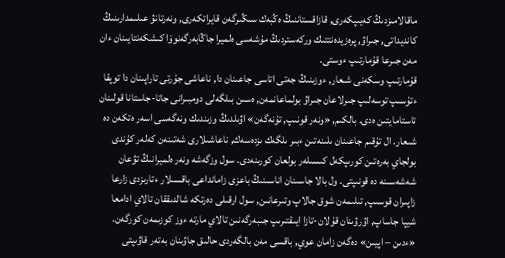ماقالامىزدىڭ كەيىپكەرى, قازاقستاننىڭ ەڭبەك سىڭىرگەن قايراتكەرى, ونەرتانۋ عىلىمدارىنىڭ كانديداتى, جىراۋ, پرەزيدەنتتىك وركەستردىڭ مۇشەسى ەلميرا جاڭابەرگەنوۆا كىشكەنتايىنان ءان مەن جىرعا قۇمارتىپ ءوستى.
قۇمارتىپ وسكەنى شىعار, ءوزىنىڭ جەتى اتاسى جاعىنان دا, ناعاشى جۇرتى تاراپىنان دا توپقا ءتۇسىپ توسەلىپ جىرلاعان جىراۋ بولماعانمەن, ەسىن بىلگەلى دومبىرانى جاتا-جاستانا قولىنان تاستامايتىن ەدى. بالكىم, «ونەر قونىپ, تۇنەگەن» اۋىلدىڭ وزىندىك ونەگەسى اسەر ەتكەن دە شىعار. ال تۇقىم جاعىنان ىلىنەتىن ءبىر ىلگەك ىزدەسەك, ناعاشىلارى شەتىنەن كەلەر كۇندى بولجاي بەرەتىن كورىپكەل كىسىلەر بولعان كورىنەدى. سول وزگەشە ونەر ەلميرانىڭ تۋعان شەشەسىنە دە قونىپتى. ول بالا جاسىنان اناسىنىڭ باعزى زامانداعى باقسىلار ءتارىزدى زارعا زاپىران قوسىپ, تىلىمەن شوق جالاپ وتىرعانىن, سول ارقىلى دەرتكە شالدىققان تالاي ادامعا شيپا جاساپ, اۋرۋىنان قۇلان-تازا ايىقتىرىپ جىبەرگەنىن تالاي مارتە ءوز كوزىمەن كورگەن. «ءدىن – اپيىن» دەگەن زامان عوي, باقسى مەن بالگەردى حالىق جاۋىنان بەتەر قاۋىپتى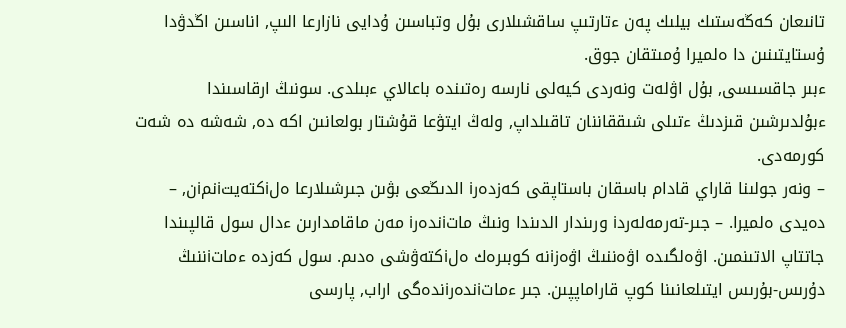تانىعان كەڭەستىك بيلىك پەن ءتارتىپ ساقشىلارى بۇل وتباسىن ۇدايى نازارعا الىپ, اناسىن اڭدۋدا ۇستايتىنىن دا ەلميرا ۇمىتقان جوق.
ءبىر جاقسىسى, بۇل اۋلەت ونەردى كيەلى نارسە رەتىندە باعالاي ءبىلدى. سونىڭ ارقاسىندا ءبۇلدىرشىن قىزدىڭ ءتىلى شىققاننان تاقىلداپ, ولەڭ ايتۋعا قۇشتار بولعانىن اكە دە, شەشە دە شەت كورمەدى.
– ونەر جولىنا قاراي قادام باسقان باستاپقى كەزدەرi الدىڭعى بۋىن جىرشىلارعا ەلiكتەيتiنمiن, – دەيدى ەلميرا. – جىر-تەرمەلەردi ورىندار الدىندا ونىڭ ماتiندەرi مەن ماقامدارىن ءدال سول قالپىندا جاتتاپ الاتىنمىن. اۋەلگىدە اۋەننىڭ اۋەزiنە كوبىرەك ەلiكتەۋشى ەدىم. سول كەزدە ءماتiننىڭ دۇرىس-بۇرىس ايتىلعانىنا كوپ قاراماپپىن. جىر ءماتiندەرiندەگى اراب, پارسى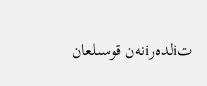تiلدەرiنەن قوسىلعان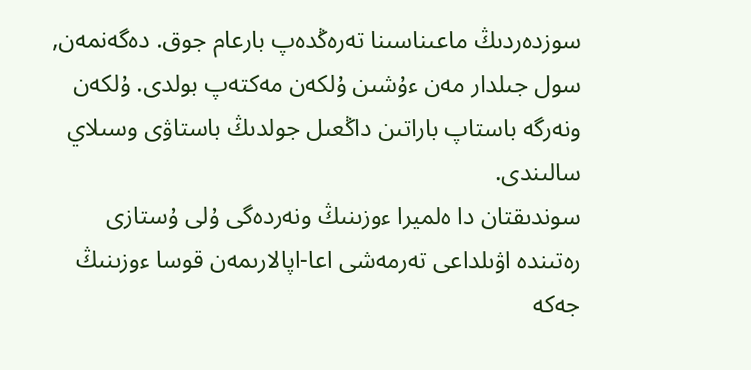سوزدەردىڭ ماعىناسىنا تەرەڭدەپ بارعام جوق. دەگەنمەن, سول جىلدار مەن ءۇشىن ۇلكەن مەكتەپ بولدى. ۇلكەن ونەرگە باستاپ باراتىن داڭعىل جولدىڭ باستاۋى وسىلاي سالىندى.
سوندىقتان دا ەلميرا ءوزىنىڭ ونەردەگى ۇلى ۇستازى رەتىندە اۋىلداعى تەرمەشى اعا-اپالارىمەن قوسا ءوزىنىڭ جەكە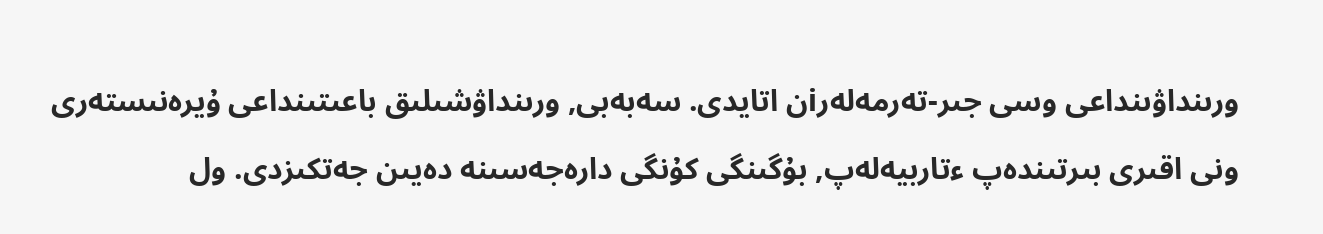ورىنداۋىنداعى وسى جىر-تەرمەلەرiن اتايدى. سەبەبى, ورىنداۋشىلىق باعىتىنداعى ۇيرەنىستەرى ونى اقىرى بىرتىندەپ ءتاربيەلەپ, بۇگىنگى كۇنگى دارەجەسىنە دەيىن جەتكىزدى. ول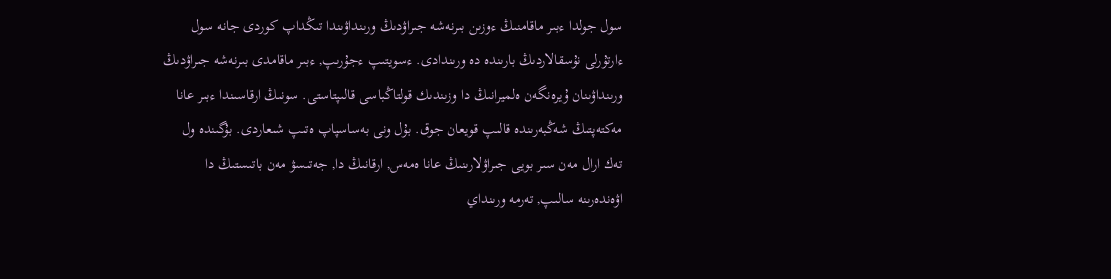سول جولدا ءبىر ماقامنىڭ ءوزىن بىرنەشە جىراۋدىڭ ورىنداۋىندا تىڭداپ كوردى جانە سول ءارتۇرلى نۇسقالاردىڭ بارىندە دە ورىندادى. ءسويتىپ ءجۇرىپ, ءبىر ماقامدى بىرنەشە جىراۋدىڭ ورىنداۋىنان ۇيرەنگەن ەلميرانىڭ دا وزىندىك قولتاڭباسى قالىپتاستى. سونىڭ ارقاسىندا ءبىر عانا مەكتەپتىڭ شەڭبەرىندە قالىپ قويعان جوق. بۇل ونى بەساسپاپ ەتىپ شىعاردى. بۇگىندە ول تەك ارال مەن سىر بويى جىراۋلارىنىڭ عانا ەمەس, ارقانىڭ دا, جەتىسۋ مەن باتىستىڭ دا اۋەندەرىنە سالىپ, تەرمە ورىنداي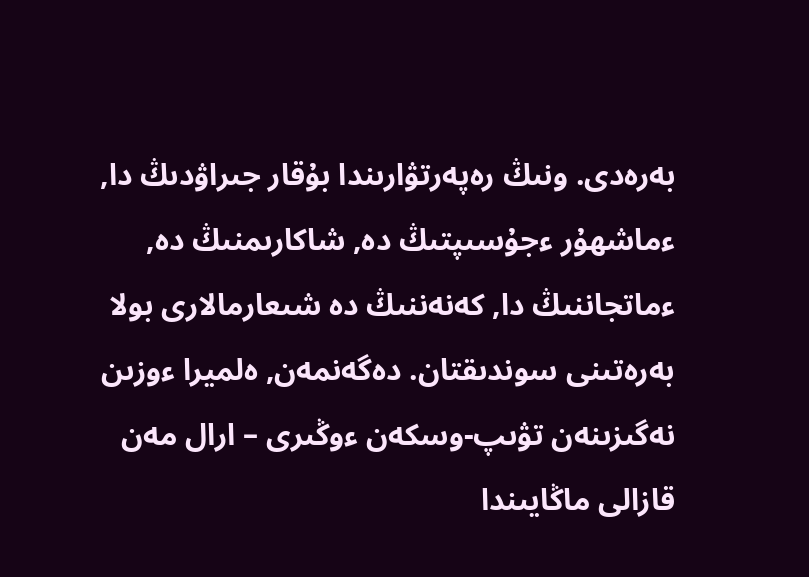بەرەدى. ونىڭ رەپەرتۋارىندا بۇقار جىراۋدىڭ دا, ءماشھۇر ءجۇسىپتىڭ دە, شاكارىمنىڭ دە, ءماتجاننىڭ دا, كەنەننىڭ دە شىعارمالارى بولا بەرەتىنى سوندىقتان. دەگەنمەن, ەلميرا ءوزىن نەگىزىنەن تۋىپ-وسكەن ءوڭىرى – ارال مەن قازالى ماڭايىندا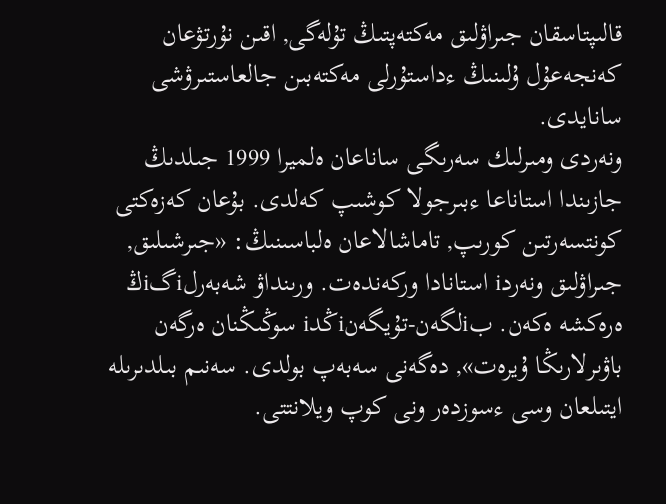قالىپتاسقان جىراۋلىق مەكتەپتىڭ تۇلەگى, اقىن نۇرتۋعان كەنجەعۇل ۇلىنىڭ ءداستۇرلى مەكتەبىن جالعاستىرۋشى سانايدى.
ونەردى ومىرلىك سەرىگى ساناعان ەلميرا 1999 جىلدىڭ جازىندا استاناعا ءبىرجولا كوشىپ كەلدى. بۇعان كەزەكتى كونتسەرتىن كورىپ, تاماشالاعان ەلباسىنىڭ: «جىرشىلىق, جىراۋلىق ونەردi استانادا وركەندەت. ورىنداۋ شەبەرلiگiڭ ەرەكشە ەكەن. بiلگەن-تۇيگەنiڭدi سوڭىڭنان ەرگەن باۋىرلارىڭا ۇيرەت», دەگەنى سەبەپ بولدى. سەنىم بىلدىرىلە ايتىلعان وسى ءسوزدەر ونى كوپ ويلانتتى.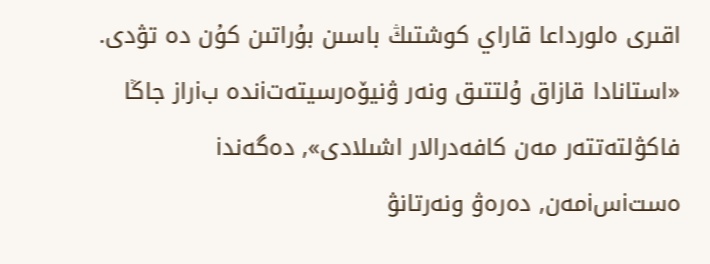اقىرى ەلورداعا قاراي كوشتىڭ باسىن بۇراتىن كۇن دە تۋدى. «استانادا قازاق ۇلتتىق ونەر ۋنيۆەرسيتەتiندە بiراز جاڭا فاكۋلتەتتەر مەن كافەدرالار اشىلادى», دەگەندi ەستiسiمەن, دەرەۋ ونەرتانۋ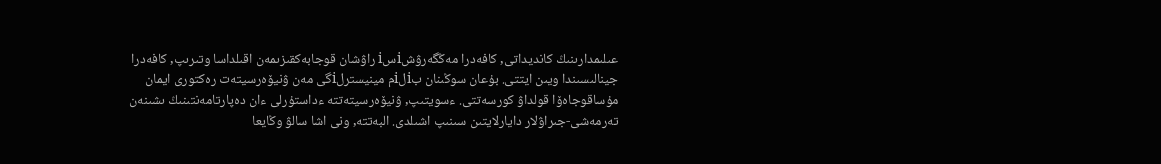عىلىمدارىنىڭ كانديداتى, كافەدرا مەڭگەرۋشiسi راۋشان قوجابەكقىزىمەن اقىلداسا وتىرىپ, كافەدرا جينالىسىندا ويىن ايتتى. بۇعان سوڭىنان بiلiم مينيسترلiگى مەن ۋنيۆەرسيتەت رەكتورى ايمان مۇساقوجاەۆا قولداۋ كورسەتتى. ءسويتىپ, ۋنيۆەرسيتەتتە ءداستۇرلى ءان دەپارتامەنتىنىڭ ىشىنەن تەرمەشى-جىراۋلار دايارلايتىن سىنىپ اشىلدى. البەتتە, ونى اشا سالۋ وڭايعا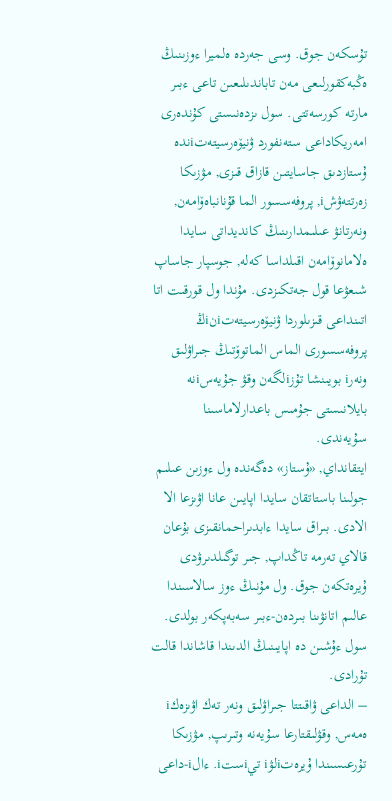تۇسكەن جوق. وسى جەردە ەلميرا ءوزىنىڭ ەڭبەكقورلىعى مەن تاباندىلىعىن تاعى ءبىر مارتە كورسەتتى. سول ىزدەنىستى كۇندەرى امەريكاداعى ستەنفورد ۋنيۆەرسيتەتiندە ۇستازدىق جاسايتىن قازاق قىزى, مۋزىكا زەرتتەۋشi, پروفەسسور الما قۇنانباەۆامەن, ونەرتانۋ عىلىمدارىنىڭ كانديداتى سايدا ەلامانوۆامەن اقىلداسا كەلە, جوسپار جاساپ شىعۋعا قول جەتكىزدى. مۇندا ول قورقىت اتا اتىنداعى قىزىلوردا ۋنيۆەرسيتەتiنiڭ پروفەسسورى الماس الماتوۆتىڭ جىراۋلىق ونەرi بويىنشا تۇزiلگەن وقۋ جۇيەسiنە بايلانىستى جۇمىس باعدارلاماسىنا سۇيەندى.
ايتقانداي, «ۇستاز» دەگەندە ول ءوزىن عىلىم جولىنا باستاتقان سايدا اپايىن عانا اۋىزعا الا الادى. بىراق سايدا ءابدىراحمانقىزى بۇعان قالاي تەرمە تاڭداپ, جىر توگىلدىرۋدى ۇيرەتكەن جوق. ول مۇنىڭ ءوز سالاسىندا عالىم اتانۋىنا بىردەن-ءبىر سەبەپكەر بولدى. سول ءۇشىن دە اپايىنىڭ الدىندا قاشاندا قالت تۇرادى.
– الداعى ۋاقىتتا جىراۋلىق ونەر تەك اۋىزەكi ەمەس, وقۋلىقتارعا سۇيەنە وتىرىپ, مۋزىكا تۇرعىسىندا ۇيرەتiلۋi تيiستi. ءالi-داعى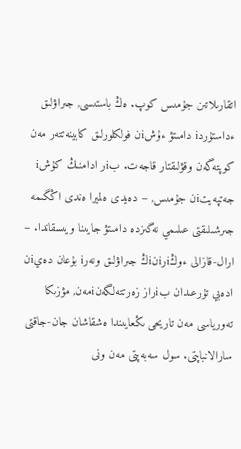اتقارىلاتىن جۇمىس كوپ. ەڭ باستىسى, جىراۋلىق ءداستۇردi دامىتۋ ءۇشiن فولكلورلىق كابينەتتەر مەن كوپتەگەن وقۋلىقتار قاجەت. بiر ادامنىڭ كۇشi جەتپەيتiن جۇمىس, – دەيدى ەلميرا ەندى اڭگىمە جىرشىلىقتى عىلىمي نەگىزدە دامىتۋ جايىنا ويىسقاندا. – ارال-قازالى ءوڭiرiنiڭ جىراۋلىق ونەرi بۇعان دەيiن ادەبي تۇرعىدان بiراز زەرتتەلگەنiمەن, مۋزىكا تەورياسى مەن تاريحى ىڭعايىندا ەشقاشان جان-جاقتى سارالانباپتى. سول سەبەپتى مەن ونى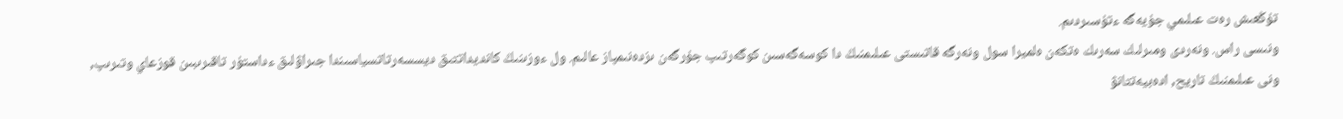تۇڭعىش رەت عىلىمي جۇيەگە ءتۇسىردىم.
ونىسى راس. ونەردى ومىرلىك سەرىك ەتكەن ەلميرا سول ونەرگە قاتىستى عىلىمنىڭ دا كوسەگەسىن كوگەرتىپ جۇرگەن ىزدەنىمپاز عالىم. ول ءوزىنىڭ كانديداتتىق ديسسەرتاتسياسىندا جىراۋلىق ءداستۇر تاقىرىبىن قوزعاي وتىرىپ, ونى عىلىمنىڭ تاريح, ادەبيەتتانۋ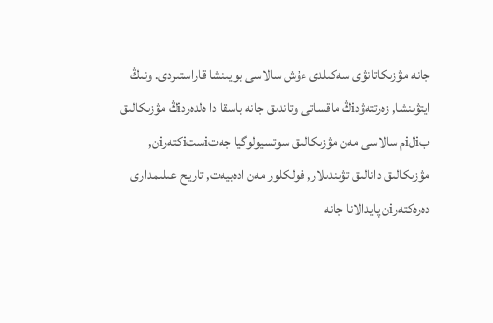جانە مۋزىكاتانۋى سەكىلدى ءۇش سالاسى بويىنشا قاراستىردى. ونىڭ ايتۋىنشا, زەرتتەۋدiڭ ماقساتى وتاندىق جانە باسقا دا ەلدەردiڭ مۋزىكالىق بiلiم سالاسى مەن مۋزىكالىق سوتسيولوگيا جەتiستiكتەرiن, مۋزىكالىق دانالىق تۋىندىلار, فولكلور مەن ادەبيەت, تاريح عىلىمدارى دەرەكتەرiن پايدالانا جانە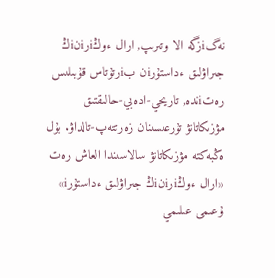نەگiزگە الا وتىرىپ, ارال ءوڭiرiنiڭ جىراۋلىق ءداستۇرiن بiرتۇتاس قۇبىلىس رەتiندە, تاريحي-ادەبي-حالىقتىق مۋزىكاتانۋ تۇرعىسىنان زەرتتەپ-تالداۋ. بۇل ەڭبەكتە مۋزىكاتانۋ سالاسىندا العاش رەت «ارال ءوڭiرiنiڭ جىراۋلىق ءداستۇرi» ۇعىمى عىلىمي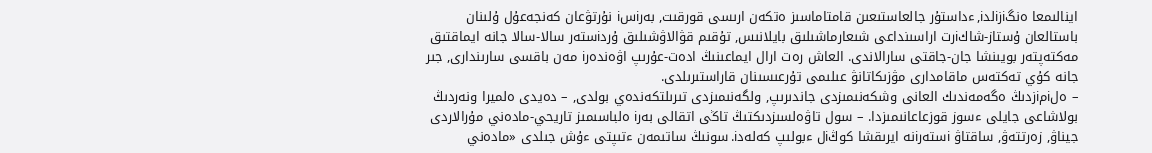اينالىمعا ەنگiزiلدi, ءداستۇر جالعاستىعىن قامتاماسىز ەتكەن ارىسى قورقىت, بەرiسi نۇرتۋعان كەنجەعۇل ۇلىنان باستالعان ۇستاز-شاكiرت اراسىنداعى شىعارماشىلىق بايلانىس, تۇقىم قۋالاۋشىلىق ۇردiستەر سالا-سالا جانە ايماقتىق مەكتەپتەر بويىنشا جان-جاقتى سارالاندى. العاش رەت ارال ايماعىنىڭ ادەت-عۇرىپ اۋەندەرi مەن باقسى سارىندارى, جىر جانە كۇي تەكتەس ماقامدارى مۋزىكاتانۋ عىلىمى تۇرعىسىنان قاراستىرىلدى.
– ەلiمiزدىڭ ەگەمەندىك العانى وشكەنىمىزدى جاندىرىپ, ولگەنىمىزدى تىرىلتكەندەي بولدى, – دەيدى ەلميرا ونەردىڭ بولاشاعى جايلى ءسوز قوزعاعانىمىزدا. – سول تاۋەلسىزدىكتىڭ تاڭى اتقالى بەرi ەلباسىمىز تاريحي-مادەني مۇرالاردى جيناۋ, زەرتتەۋ, ساقتاۋ iستەرiنە ايرىقشا كوڭiل ءبولىپ كەلەدi. سونىڭ ساتىمەن ءتىپتى ءۇش جىلدى «مادەني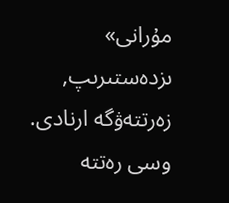مۇرانى» ىزدەستىرىپ, زەرتتەۋگە ارنادى. وسى رەتتە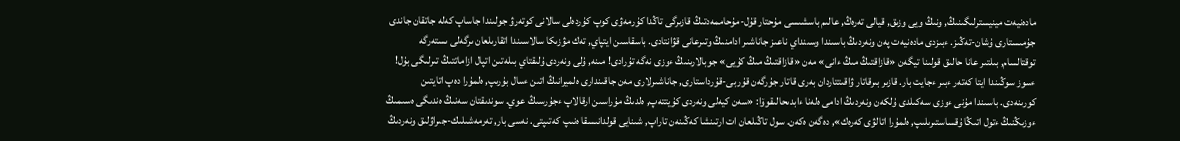مادەنيەت مينيسترلىگىنىڭ, ونىڭ ويى وزىق, قيالى تەرەڭ, عالىم باسشىسى مۇحتار قۇل-مۇحاممەدتىڭ قازىرگى تاڭدا كۇرمەۋى كوپ كۇردەلى سالانى كوتەرۋ جولىندا جاساپ كەلە جاتقان جاندى جۇمىستارى ۇشان-تەڭىز. ءبىزدى مادەنيەت پەن ونەردىڭ باسىندا وسىنداي ناعىز جاناشىر ادامنىڭ وتىرعانى قۋانتادى. باسقاسىن ايتپاي, تەك مۋزىكا سالاسىندا اتقارىلعان ىرگەلى ىستەرگە توقتالسام, بىلتىر عانا حالىق قولىنا تيگەن «قازاقتىڭ مىڭ ءانى» مەن «قازاقتىڭ مىڭ كۇيى» جوبالارىنىڭ ءوزى نەگە تۇرادى! مىنە, ۇلى ونەردى ۇلىقتاي بىلەتىن اتپال ازاماتتىڭ تىرلىگى بۇل!
ءسوز سوڭىندا ايتا كەتەر ءبىر ءجايت بار. قازىر بىرقاتار ۋاقىتتاردان بەرى قاتار جۇرگەن قۇربى-قۇرداستارى, جاناشىرلارى مەن جاقىندارى ەلميرانىڭ اتىن ءسال بۇرىپ, ەلمۇرا دەپ اتايتىن كورىنەدى. باسىندا مۇنى ءوزى سەكىلدى ۇلكەن ونەردىڭ ادامى ەلەنا ءابدىحالىقوۆا: «سەن كيەلى ونەردى كۇيتتەپ, ەلدىڭ مۇراسىن ارقالاپ ءجۇرسىڭ عوي. سوندىقتان سەنىڭ ەندىگى ەسىمىڭ ءوزىڭنىڭ ءتول اتىڭا ۇقساستىرىلىپ, ەلمۇرا اتالۋى كەرەك», دەگەن ەكەن. سول تاڭىلعان ات ارتىنشا كەڭىنەن تاراپ, شىنايى قولدانىسقا ەنىپ كەتىپتى. نەسى بار, تەرمەشىلىك-جىراۋلىق ونەردىڭ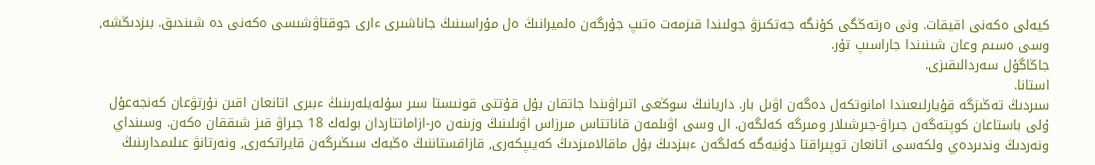كيەلى ەكەنى اقيقات. ونى ەرتەڭگى كۇنگە جەتكىزۋ جولىندا قىزمەت ەتىپ جۇرگەن ەلميرانىڭ ەل مۇراسىنىڭ جاناشىرى ءارى جوقتاۋشىسى ەكەنى دە شىندىق. بىزدىڭشە, وسى ەسىم وعان شىنىندا جاراسىپ تۇر.
جاڭاگۇل سەردالىقىزى.
استانا.
سىردىڭ تەڭىزگە قۇيارلىعىندا امانوتكەل دەگەن اۋىل بار. داريانىڭ سوڭعى اتىراۋىندا جاتقان بۇل قۇتتى قونىستا سىر سۇلەيلەرىنىڭ ءبىرى اتانعان اقىن نۇرتۋعان كەنجەعۇل ۇلى باستاعان كوپتەگەن جىراۋ-جىرشىلار ومىرگە كەلگەن. ال وسى اۋىلمەن قاناتتاس مىرزاس اۋىلىنىڭ وزىنەن ەر-ازاماتتاردان بولەك 18 جىراۋ قىز شىققان ەكەن. وسىنداي ونەردىڭ وندىردەي ولكەسى اتانعان توپىراقتا دۇنيەگە كەلگەن ءبىزدىڭ بۇل ماقالامىزدىڭ كەيىپكەرى, قازاقستاننىڭ ەڭبەك سىڭىرگەن قايراتكەرى, ونەرتانۋ عىلىمدارىنىڭ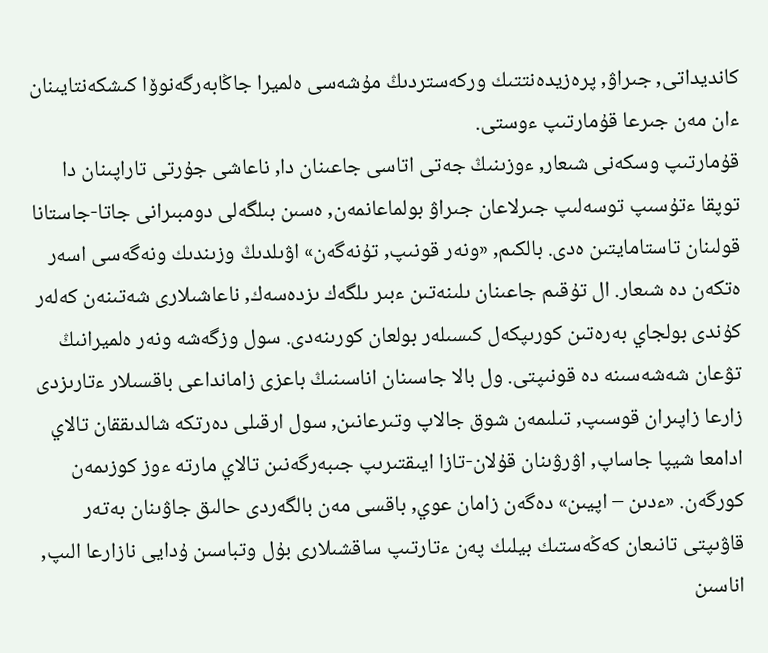كانديداتى, جىراۋ, پرەزيدەنتتىك وركەستردىڭ مۇشەسى ەلميرا جاڭابەرگەنوۆا كىشكەنتايىنان ءان مەن جىرعا قۇمارتىپ ءوستى.
قۇمارتىپ وسكەنى شىعار, ءوزىنىڭ جەتى اتاسى جاعىنان دا, ناعاشى جۇرتى تاراپىنان دا توپقا ءتۇسىپ توسەلىپ جىرلاعان جىراۋ بولماعانمەن, ەسىن بىلگەلى دومبىرانى جاتا-جاستانا قولىنان تاستامايتىن ەدى. بالكىم, «ونەر قونىپ, تۇنەگەن» اۋىلدىڭ وزىندىك ونەگەسى اسەر ەتكەن دە شىعار. ال تۇقىم جاعىنان ىلىنەتىن ءبىر ىلگەك ىزدەسەك, ناعاشىلارى شەتىنەن كەلەر كۇندى بولجاي بەرەتىن كورىپكەل كىسىلەر بولعان كورىنەدى. سول وزگەشە ونەر ەلميرانىڭ تۋعان شەشەسىنە دە قونىپتى. ول بالا جاسىنان اناسىنىڭ باعزى زامانداعى باقسىلار ءتارىزدى زارعا زاپىران قوسىپ, تىلىمەن شوق جالاپ وتىرعانىن, سول ارقىلى دەرتكە شالدىققان تالاي ادامعا شيپا جاساپ, اۋرۋىنان قۇلان-تازا ايىقتىرىپ جىبەرگەنىن تالاي مارتە ءوز كوزىمەن كورگەن. «ءدىن – اپيىن» دەگەن زامان عوي, باقسى مەن بالگەردى حالىق جاۋىنان بەتەر قاۋىپتى تانىعان كەڭەستىك بيلىك پەن ءتارتىپ ساقشىلارى بۇل وتباسىن ۇدايى نازارعا الىپ, اناسىن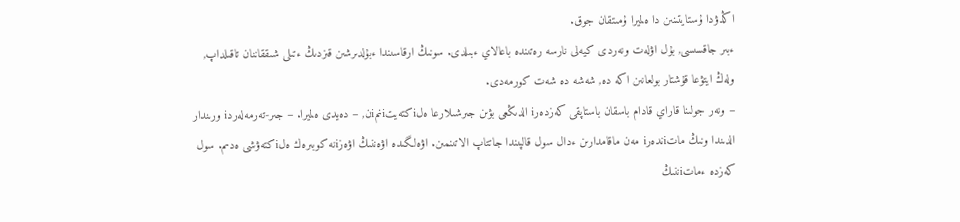اڭدۋدا ۇستايتىنىن دا ەلميرا ۇمىتقان جوق.
ءبىر جاقسىسى, بۇل اۋلەت ونەردى كيەلى نارسە رەتىندە باعالاي ءبىلدى. سونىڭ ارقاسىندا ءبۇلدىرشىن قىزدىڭ ءتىلى شىققاننان تاقىلداپ, ولەڭ ايتۋعا قۇشتار بولعانىن اكە دە, شەشە دە شەت كورمەدى.
– ونەر جولىنا قاراي قادام باسقان باستاپقى كەزدەرi الدىڭعى بۋىن جىرشىلارعا ەلiكتەيتiنمiن, – دەيدى ەلميرا. – جىر-تەرمەلەردi ورىندار الدىندا ونىڭ ماتiندەرi مەن ماقامدارىن ءدال سول قالپىندا جاتتاپ الاتىنمىن. اۋەلگىدە اۋەننىڭ اۋەزiنە كوبىرەك ەلiكتەۋشى ەدىم. سول كەزدە ءماتiننىڭ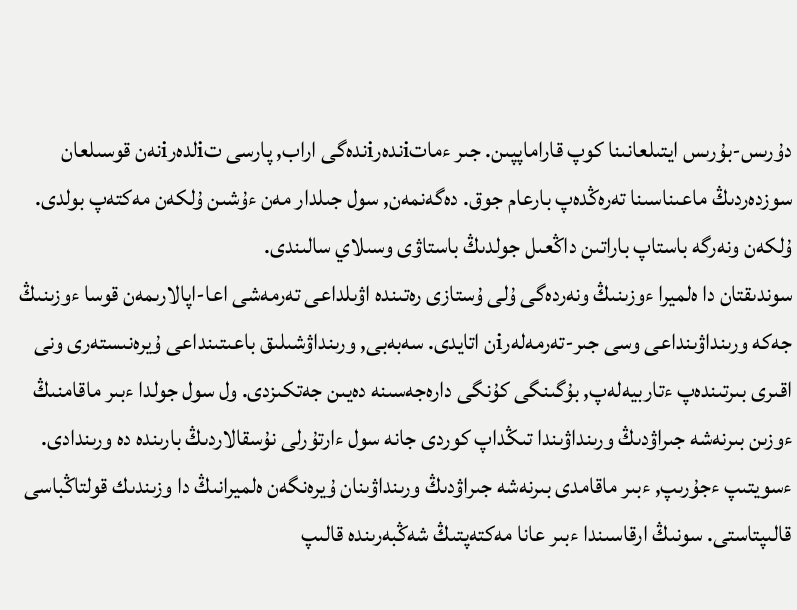دۇرىس-بۇرىس ايتىلعانىنا كوپ قاراماپپىن. جىر ءماتiندەرiندەگى اراب, پارسى تiلدەرiنەن قوسىلعان سوزدەردىڭ ماعىناسىنا تەرەڭدەپ بارعام جوق. دەگەنمەن, سول جىلدار مەن ءۇشىن ۇلكەن مەكتەپ بولدى. ۇلكەن ونەرگە باستاپ باراتىن داڭعىل جولدىڭ باستاۋى وسىلاي سالىندى.
سوندىقتان دا ەلميرا ءوزىنىڭ ونەردەگى ۇلى ۇستازى رەتىندە اۋىلداعى تەرمەشى اعا-اپالارىمەن قوسا ءوزىنىڭ جەكە ورىنداۋىنداعى وسى جىر-تەرمەلەرiن اتايدى. سەبەبى, ورىنداۋشىلىق باعىتىنداعى ۇيرەنىستەرى ونى اقىرى بىرتىندەپ ءتاربيەلەپ, بۇگىنگى كۇنگى دارەجەسىنە دەيىن جەتكىزدى. ول سول جولدا ءبىر ماقامنىڭ ءوزىن بىرنەشە جىراۋدىڭ ورىنداۋىندا تىڭداپ كوردى جانە سول ءارتۇرلى نۇسقالاردىڭ بارىندە دە ورىندادى. ءسويتىپ ءجۇرىپ, ءبىر ماقامدى بىرنەشە جىراۋدىڭ ورىنداۋىنان ۇيرەنگەن ەلميرانىڭ دا وزىندىك قولتاڭباسى قالىپتاستى. سونىڭ ارقاسىندا ءبىر عانا مەكتەپتىڭ شەڭبەرىندە قالىپ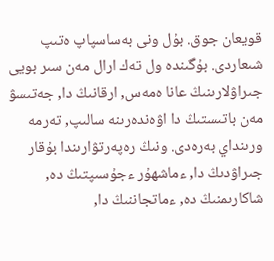قويعان جوق. بۇل ونى بەساسپاپ ەتىپ شىعاردى. بۇگىندە ول تەك ارال مەن سىر بويى جىراۋلارىنىڭ عانا ەمەس, ارقانىڭ دا, جەتىسۋ مەن باتىستىڭ دا اۋەندەرىنە سالىپ, تەرمە ورىنداي بەرەدى. ونىڭ رەپەرتۋارىندا بۇقار جىراۋدىڭ دا, ءماشھۇر ءجۇسىپتىڭ دە, شاكارىمنىڭ دە, ءماتجاننىڭ دا,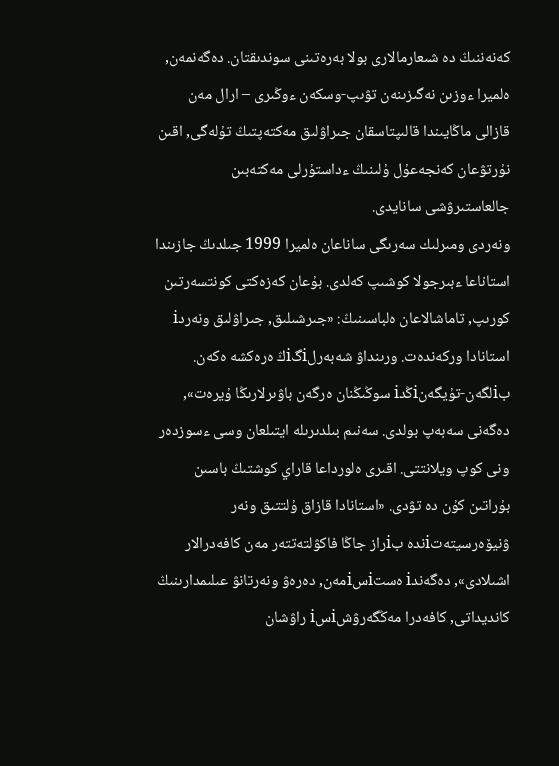كەنەننىڭ دە شىعارمالارى بولا بەرەتىنى سوندىقتان. دەگەنمەن, ەلميرا ءوزىن نەگىزىنەن تۋىپ-وسكەن ءوڭىرى – ارال مەن قازالى ماڭايىندا قالىپتاسقان جىراۋلىق مەكتەپتىڭ تۇلەگى, اقىن نۇرتۋعان كەنجەعۇل ۇلىنىڭ ءداستۇرلى مەكتەبىن جالعاستىرۋشى سانايدى.
ونەردى ومىرلىك سەرىگى ساناعان ەلميرا 1999 جىلدىڭ جازىندا استاناعا ءبىرجولا كوشىپ كەلدى. بۇعان كەزەكتى كونتسەرتىن كورىپ, تاماشالاعان ەلباسىنىڭ: «جىرشىلىق, جىراۋلىق ونەردi استانادا وركەندەت. ورىنداۋ شەبەرلiگiڭ ەرەكشە ەكەن. بiلگەن-تۇيگەنiڭدi سوڭىڭنان ەرگەن باۋىرلارىڭا ۇيرەت», دەگەنى سەبەپ بولدى. سەنىم بىلدىرىلە ايتىلعان وسى ءسوزدەر ونى كوپ ويلانتتى. اقىرى ەلورداعا قاراي كوشتىڭ باسىن بۇراتىن كۇن دە تۋدى. «استانادا قازاق ۇلتتىق ونەر ۋنيۆەرسيتەتiندە بiراز جاڭا فاكۋلتەتتەر مەن كافەدرالار اشىلادى», دەگەندi ەستiسiمەن, دەرەۋ ونەرتانۋ عىلىمدارىنىڭ كانديداتى, كافەدرا مەڭگەرۋشiسi راۋشان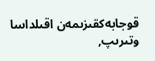قوجابەكقىزىمەن اقىلداسا وتىرىپ,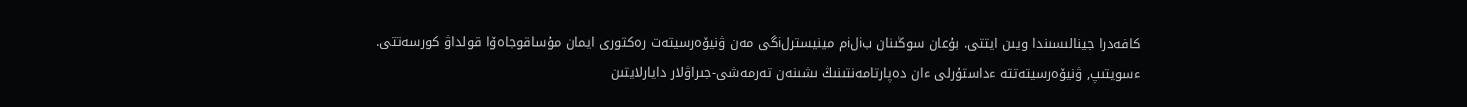كافەدرا جينالىسىندا ويىن ايتتى. بۇعان سوڭىنان بiلiم مينيسترلiگى مەن ۋنيۆەرسيتەت رەكتورى ايمان مۇساقوجاەۆا قولداۋ كورسەتتى. ءسويتىپ, ۋنيۆەرسيتەتتە ءداستۇرلى ءان دەپارتامەنتىنىڭ ىشىنەن تەرمەشى-جىراۋلار دايارلايتىن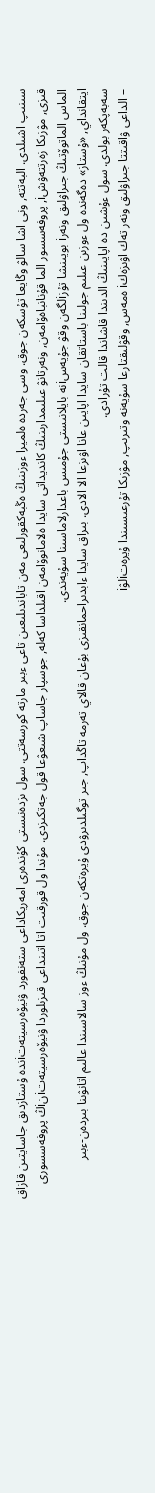سىنىپ اشىلدى. البەتتە, ونى اشا سالۋ وڭايعا تۇسكەن جوق. وسى جەردە ەلميرا ءوزىنىڭ ەڭبەكقورلىعى مەن تاباندىلىعىن تاعى ءبىر مارتە كورسەتتى. سول ىزدەنىستى كۇندەرى امەريكاداعى ستەنفورد ۋنيۆەرسيتەتiندە ۇستازدىق جاسايتىن قازاق قىزى, مۋزىكا زەرتتەۋشi, پروفەسسور الما قۇنانباەۆامەن, ونەرتانۋ عىلىمدارىنىڭ كانديداتى سايدا ەلامانوۆامەن اقىلداسا كەلە, جوسپار جاساپ شىعۋعا قول جەتكىزدى. مۇندا ول قورقىت اتا اتىنداعى قىزىلوردا ۋنيۆەرسيتەتiنiڭ پروفەسسورى الماس الماتوۆتىڭ جىراۋلىق ونەرi بويىنشا تۇزiلگەن وقۋ جۇيەسiنە بايلانىستى جۇمىس باعدارلاماسىنا سۇيەندى.
ايتقانداي, «ۇستاز» دەگەندە ول ءوزىن عىلىم جولىنا باستاتقان سايدا اپايىن عانا اۋىزعا الا الادى. بىراق سايدا ءابدىراحمانقىزى بۇعان قالاي تەرمە تاڭداپ, جىر توگىلدىرۋدى ۇيرەتكەن جوق. ول مۇنىڭ ءوز سالاسىندا عالىم اتانۋىنا بىردەن-ءبىر سەبەپكەر بولدى. سول ءۇشىن دە اپايىنىڭ الدىندا قاشاندا قالت تۇرادى.
– الداعى ۋاقىتتا جىراۋلىق ونەر تەك اۋىزەكi ەمەس, وقۋلىقتارعا سۇيەنە وتىرىپ, مۋزىكا تۇرعىسىندا ۇيرەتiلۋi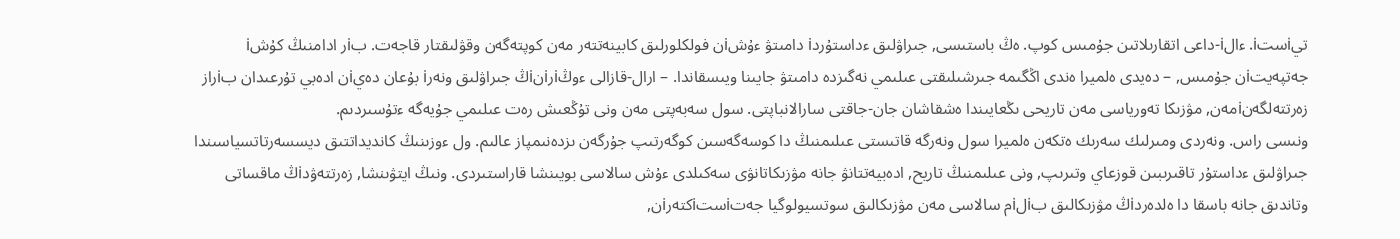تيiستi. ءالi-داعى اتقارىلاتىن جۇمىس كوپ. ەڭ باستىسى, جىراۋلىق ءداستۇردi دامىتۋ ءۇشiن فولكلورلىق كابينەتتەر مەن كوپتەگەن وقۋلىقتار قاجەت. بiر ادامنىڭ كۇشi جەتپەيتiن جۇمىس, – دەيدى ەلميرا ەندى اڭگىمە جىرشىلىقتى عىلىمي نەگىزدە دامىتۋ جايىنا ويىسقاندا. – ارال-قازالى ءوڭiرiنiڭ جىراۋلىق ونەرi بۇعان دەيiن ادەبي تۇرعىدان بiراز زەرتتەلگەنiمەن, مۋزىكا تەورياسى مەن تاريحى ىڭعايىندا ەشقاشان جان-جاقتى سارالانباپتى. سول سەبەپتى مەن ونى تۇڭعىش رەت عىلىمي جۇيەگە ءتۇسىردىم.
ونىسى راس. ونەردى ومىرلىك سەرىك ەتكەن ەلميرا سول ونەرگە قاتىستى عىلىمنىڭ دا كوسەگەسىن كوگەرتىپ جۇرگەن ىزدەنىمپاز عالىم. ول ءوزىنىڭ كانديداتتىق ديسسەرتاتسياسىندا جىراۋلىق ءداستۇر تاقىرىبىن قوزعاي وتىرىپ, ونى عىلىمنىڭ تاريح, ادەبيەتتانۋ جانە مۋزىكاتانۋى سەكىلدى ءۇش سالاسى بويىنشا قاراستىردى. ونىڭ ايتۋىنشا, زەرتتەۋدiڭ ماقساتى وتاندىق جانە باسقا دا ەلدەردiڭ مۋزىكالىق بiلiم سالاسى مەن مۋزىكالىق سوتسيولوگيا جەتiستiكتەرiن,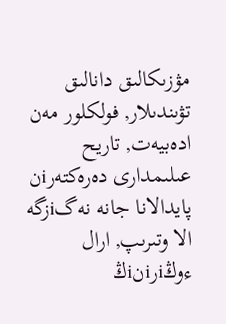مۋزىكالىق دانالىق تۋىندىلار, فولكلور مەن ادەبيەت, تاريح عىلىمدارى دەرەكتەرiن پايدالانا جانە نەگiزگە الا وتىرىپ, ارال ءوڭiرiنiڭ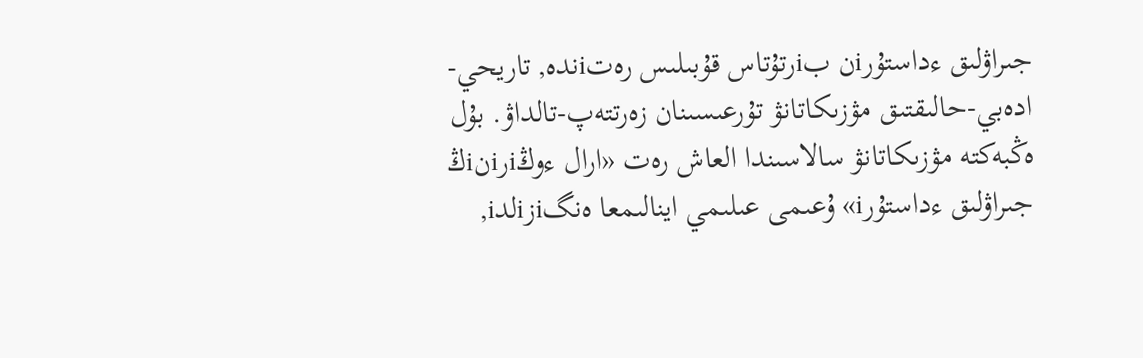جىراۋلىق ءداستۇرiن بiرتۇتاس قۇبىلىس رەتiندە, تاريحي-ادەبي-حالىقتىق مۋزىكاتانۋ تۇرعىسىنان زەرتتەپ-تالداۋ. بۇل ەڭبەكتە مۋزىكاتانۋ سالاسىندا العاش رەت «ارال ءوڭiرiنiڭ جىراۋلىق ءداستۇرi» ۇعىمى عىلىمي اينالىمعا ەنگiزiلدi,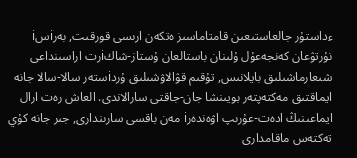ءداستۇر جالعاستىعىن قامتاماسىز ەتكەن ارىسى قورقىت, بەرiسi نۇرتۋعان كەنجەعۇل ۇلىنان باستالعان ۇستاز-شاكiرت اراسىنداعى شىعارماشىلىق بايلانىس, تۇقىم قۋالاۋشىلىق ۇردiستەر سالا-سالا جانە ايماقتىق مەكتەپتەر بويىنشا جان-جاقتى سارالاندى. العاش رەت ارال ايماعىنىڭ ادەت-عۇرىپ اۋەندەرi مەن باقسى سارىندارى, جىر جانە كۇي تەكتەس ماقامدارى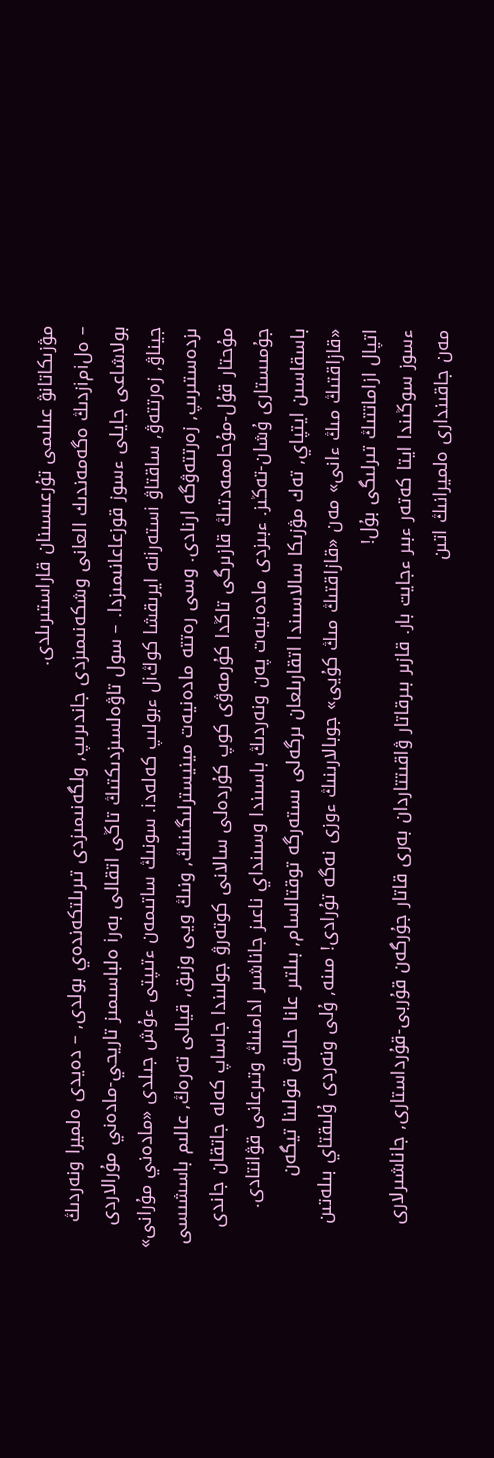مۋزىكاتانۋ عىلىمى تۇرعىسىنان قاراستىرىلدى.
– ەلiمiزدىڭ ەگەمەندىك العانى وشكەنىمىزدى جاندىرىپ, ولگەنىمىزدى تىرىلتكەندەي بولدى, – دەيدى ەلميرا ونەردىڭ بولاشاعى جايلى ءسوز قوزعاعانىمىزدا. – سول تاۋەلسىزدىكتىڭ تاڭى اتقالى بەرi ەلباسىمىز تاريحي-مادەني مۇرالاردى جيناۋ, زەرتتەۋ, ساقتاۋ iستەرiنە ايرىقشا كوڭiل ءبولىپ كەلەدi. سونىڭ ساتىمەن ءتىپتى ءۇش جىلدى «مادەني مۇرانى» ىزدەستىرىپ, زەرتتەۋگە ارنادى. وسى رەتتە مادەنيەت مينيسترلىگىنىڭ, ونىڭ ويى وزىق, قيالى تەرەڭ, عالىم باسشىسى مۇحتار قۇل-مۇحاممەدتىڭ قازىرگى تاڭدا كۇرمەۋى كوپ كۇردەلى سالانى كوتەرۋ جولىندا جاساپ كەلە جاتقان جاندى جۇمىستارى ۇشان-تەڭىز. ءبىزدى مادەنيەت پەن ونەردىڭ باسىندا وسىنداي ناعىز جاناشىر ادامنىڭ وتىرعانى قۋانتادى. باسقاسىن ايتپاي, تەك مۋزىكا سالاسىندا اتقارىلعان ىرگەلى ىستەرگە توقتالسام, بىلتىر عانا حالىق قولىنا تيگەن «قازاقتىڭ مىڭ ءانى» مەن «قازاقتىڭ مىڭ كۇيى» جوبالارىنىڭ ءوزى نەگە تۇرادى! مىنە, ۇلى ونەردى ۇلىقتاي بىلەتىن اتپال ازاماتتىڭ تىرلىگى بۇل!
ءسوز سوڭىندا ايتا كەتەر ءبىر ءجايت بار. قازىر بىرقاتار ۋاقىتتاردان بەرى قاتار جۇرگەن قۇربى-قۇرداستارى, جاناشىرلارى مەن جاقىندارى ەلميرانىڭ اتىن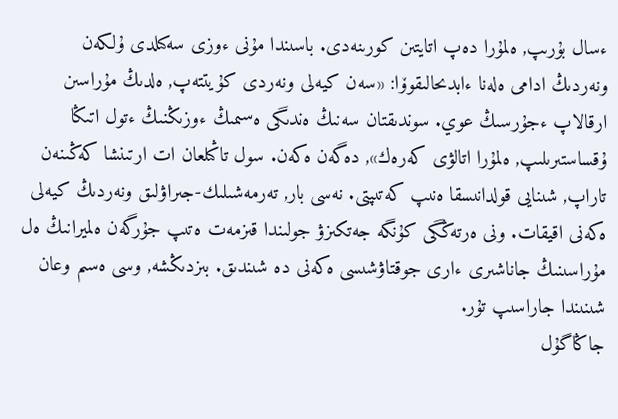ءسال بۇرىپ, ەلمۇرا دەپ اتايتىن كورىنەدى. باسىندا مۇنى ءوزى سەكىلدى ۇلكەن ونەردىڭ ادامى ەلەنا ءابدىحالىقوۆا: «سەن كيەلى ونەردى كۇيتتەپ, ەلدىڭ مۇراسىن ارقالاپ ءجۇرسىڭ عوي. سوندىقتان سەنىڭ ەندىگى ەسىمىڭ ءوزىڭنىڭ ءتول اتىڭا ۇقساستىرىلىپ, ەلمۇرا اتالۋى كەرەك», دەگەن ەكەن. سول تاڭىلعان ات ارتىنشا كەڭىنەن تاراپ, شىنايى قولدانىسقا ەنىپ كەتىپتى. نەسى بار, تەرمەشىلىك-جىراۋلىق ونەردىڭ كيەلى ەكەنى اقيقات. ونى ەرتەڭگى كۇنگە جەتكىزۋ جولىندا قىزمەت ەتىپ جۇرگەن ەلميرانىڭ ەل مۇراسىنىڭ جاناشىرى ءارى جوقتاۋشىسى ەكەنى دە شىندىق. بىزدىڭشە, وسى ەسىم وعان شىنىندا جاراسىپ تۇر.
جاڭاگۇل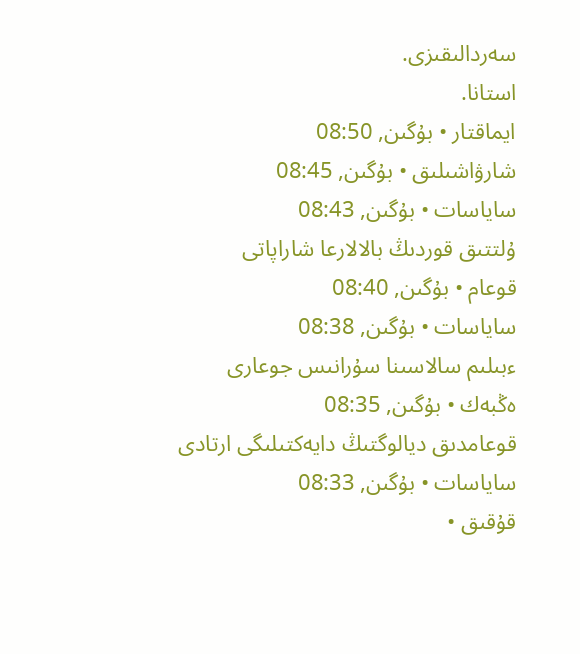سەردالىقىزى.
استانا.
ايماقتار • بۇگىن, 08:50
شارۋاشىلىق • بۇگىن, 08:45
ساياسات • بۇگىن, 08:43
ۇلتتىق قوردىڭ بالالارعا شاراپاتى
قوعام • بۇگىن, 08:40
ساياسات • بۇگىن, 08:38
ءبىلىم سالاسىنا سۇرانىس جوعارى
ەڭبەك • بۇگىن, 08:35
قوعامدىق ديالوگتىڭ دايەكتىلىگى ارتادى
ساياسات • بۇگىن, 08:33
قۇقىق •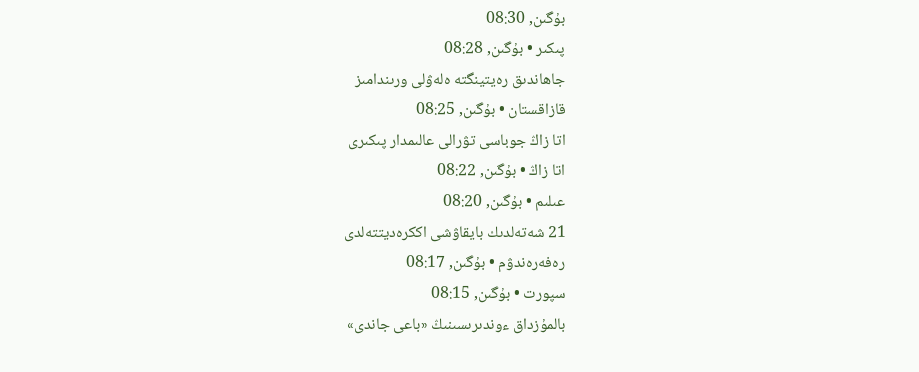بۇگىن, 08:30
پىكىر • بۇگىن, 08:28
جاھاندىق رەيتينگتە ەلەۋلى ورىندامىز
قازاقستان • بۇگىن, 08:25
اتا زاڭ جوباسى تۋرالى عالىمدار پىكىرى
اتا زاڭ • بۇگىن, 08:22
عىلىم • بۇگىن, 08:20
21 شەتەلدىك بايقاۋشى اككرەديتتەلدى
رەفەرەندۋم • بۇگىن, 08:17
سپورت • بۇگىن, 08:15
بالمۇزداق ءوندىرىسىنىڭ «باعى جاندى»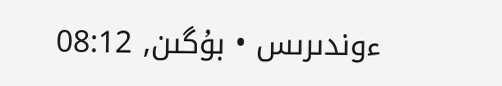ءوندىرىس • بۇگىن, 08:12